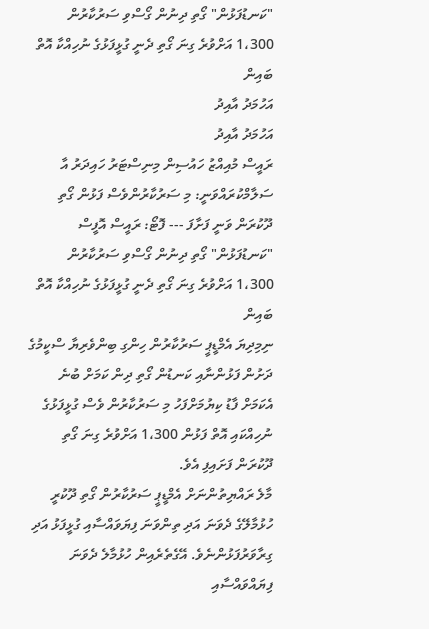"ކަނޑުފަޅުން" ގޯތި ދިނުން ގޯސްވި ސަރުކާރުން 1،300 އަށްވުރެ ގިނަ ގޯތި ދެނީ ގުޅީފަޅުގެ ނުހިއްކާ އޮތް ބައިން
އަހުމަދު އާއިދު
އަހުމަދު އާއިދު
ރައީސް މުއިއްޒު ހައުސިން މިނިސްޓަރު ހައިދަރު އާ ސަލާމްކުރައްވަނީ: މި ސަރުކާރުންވެސް ފަޅުން ގޯތި ދޫކުރަން ވަނީ ފަށާފަ --- ފޮޓޯ: ރައީސް އޮފީސް
"ކަނޑުފަޅުން" ގޯތި ދިނުން ގޯސްވި ސަރުކާރުން 1،300 އަށްވުރެ ގިނަ ގޯތި ދެނީ ގުޅީފަޅުގެ ނުހިއްކާ އޮތް ބައިން
ނިމިދިޔަ އެމްޑީޕީ ސަރުކާރުން ހިންގި ބިންވެރިޔާ ސްކީމުގެ ދަށުން ފަޅުންނާއި ކަނޑުން ގޯތި ދިން ކަމަށް ބުނެ އެކަމަށް ފާޑު ކިޔުމަށްފަހު މި ސަރުކާރުން ވެސް ގުޅީފަޅުގެ ނުހިއްކައި އޮތް ފަޅުން 1،300 އަށްވުރެ ގިނަ ގޯތި ދޫކުރަން ފަށައިފި އެވެ.
މާލެ ރައްޔިތުންނަށް އެމްޑީޕީ ސަރުކާރުން ގޯތި ދޫކުރީ ހުޅުމާލޭގެ ދެވަނަ އަދި ތިންވަނަ ފިޔަވައްސާއި ގުޅީފަޅު އަދި ގިރާވަރުފަޅުންނެވެ. އޭގެތެރެއިން ހުޅުމާލެ ދެވަނަ ފިޔައްވައްސާއި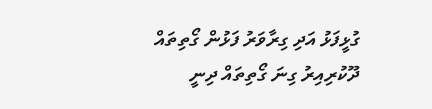ގުޅީފަޅު އަދި ގިރާވަރު ފަޅުން ގޯތިތައް ދޫކުރިއިރު ގިނަ ގޯތިތައް ދިނީ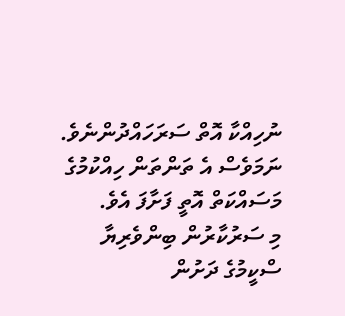ނުހިއްކާ އޮތް ސަރަހައްދުންނެވެ. ނަމަވެސް އެ ތަންތަން ހިއްކުމުގެ މަސައްކަތް އޮތީ ފަށާފަ އެވެ.
މި ސަރުކާރުން ބިންވެރިޔާ ސްކީމުގެ ދަށުން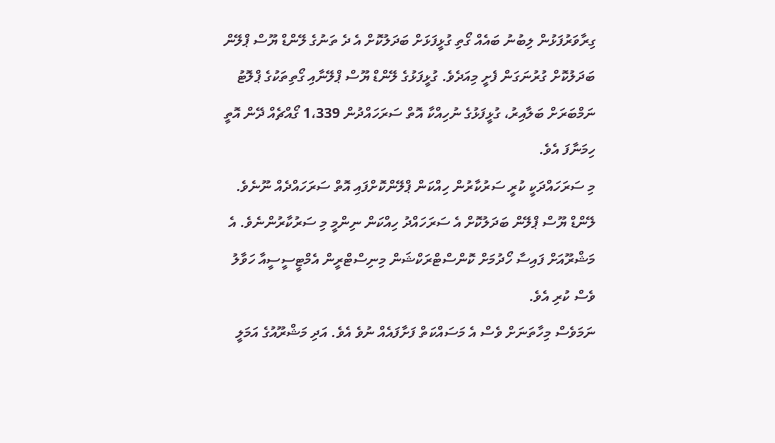ގިރާވަރުފަޅުން ލިބުނު ބައެއް ގޯތި ގުޅީފަޅަށް ބަދަލުކޮށް އެ ދެ ތަނުގެ ލޭންޑް ޔޫސް ޕްލޭން ބަދަލުކޮށް ގުރުނަގަން ފެށީ މިއަދެވެ. ގުޅީފަޅުގެ ލޭންޑް ޔޫސް ޕްލޭނާއި ގޯތިތަކުގެ ޕްލޮޓު ނަމްބަރަށް ބަލާއިރު، ގުޅީފަޅުގެ ނުހިއްކާ އޮތް ސަރަހައްދުން 1،339 ގޯއްޗެއް ދޭން އޮތީ ހިމަނާފަ އެވެ.
މި ސަރަހައްދަކީ ކުރީ ސަރުކާރުން ހިއްކަން ޕްލޭންކޮށްފައި އޮތް ސަރަހައްދެއް ނޫނެވެ. ލޭންޑް ޔޫސް ޕްލޭން ބަދަލުކޮށް އެ ސަރަހައްދު ހިއްކަން ނިންމީ މި ސަރުކާރުންނެވެ. އެ މަޝްރޫއަށް ފައިސާ ހޯދުމަށް ކޮންސްޓްރަކްޝަން މިނިސްޓްރީން އެމްޓީސީސީއާ ހަވާލު ވެސް ކުރި އެވެ.
ނަމަވެސް މިހާތަނަށް ވެސް އެ މަސައްކަތް ފަށާފައެއް ނުވެ އެވެ. އަދި މަޝްރޫއުގެ އަމަލީ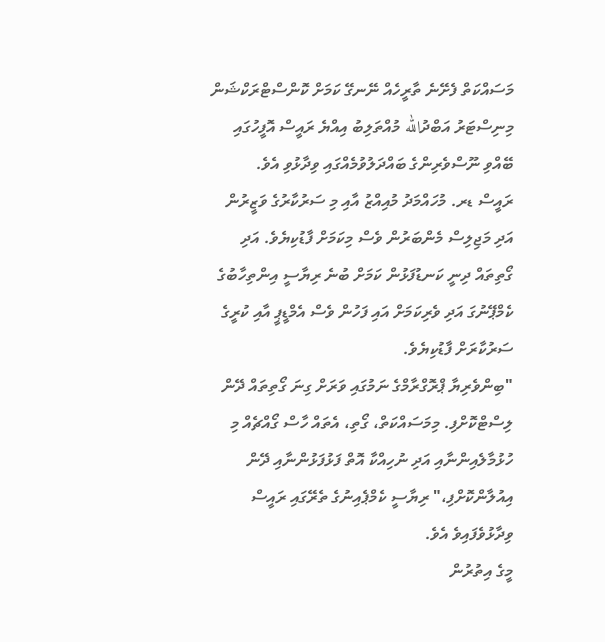މަސައްކަތް ފެށޭނެ ތާރީހެއް ނޭނގޭ ކަމަށް ކޮންސްޓްރަކްޝަން މިނިސްޓަރު އަބްދުالله މުއްތަލިބު އިއްޔެ ރައީސް އޮފީހުގައި ބޭއްވި ނޫސްވެރިންގެ ބައްދަލުވުމެއްގައި ވިދާޅުވި އެވެ.
ރައީސް ޑރ. މުހައްމަދު މުއިއްޒު އާއި މި ސަރުކާރުގެ ވަޒީރުން އަދި މަޖިލިސް މެންބަރުން ވެސް މިކަމަށް ފާޑުކިޔެވެ. އަދި ގޯތިތައް ދިނީ ކަނޑުފަޅުން ކަމަށް ބުނެ ރިޔާސީ އިންތިހާބުގެ ކެމްޕޭނުގަ އަދި ވެރިކަމަށް އައި ފަހުން ވެސް އެމްޑީޕީ އާއި ކުރީގެ ސަރުކާރަށް ފާޑުކިޔެވެ.
"ބިންވެރިޔާ ޕްރޮގްރާމްގެ ނަމުގައި ވަރަށް ގިނަ ގޯތިތައް ދޭން ލިސްޓްކޮށްފި. މިމަސައްކަތް، ގޯތި، އެތައް ހާސް ގޯއްޗެއް މި ހުޅުމާލެއިންނާއި އަދި ނުހިއްކާ އޮތް ފަޅުފަޅުންނާއި ދޭން އިއުލާންކޮށްފި،" ރިޔާސީ ކެމްޕެއިނުގެ ތެރޭގައި ރައީސް ވިދާޅުވެފައިވެ އެވެ.
މީގެ އިތުރުން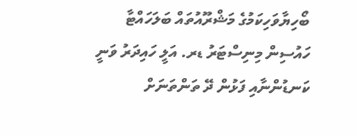ބޯހިޔާވަހިކަމުގެ މަޝްރޫއުތައް ބަލަހައްޓާ ހައުސިން މިނިސްޓަރު ޑރ. އަލީ ހައިދަރު ވަނީ ކަނޑުންނާއި ފަޅުން ދޭ ތަންތަނަށް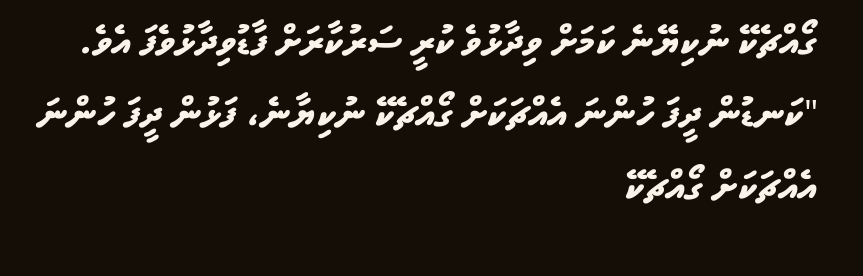ގޯއްޗެކޭ ނުކިޔޭނެ ކަމަށް ވިދާޅުވެ ކުރީ ސަރުކާރަށް ފާޑުވިދާޅުވެފަ އެވެ.
"ކަނޑުން ދީފަ ހުންނަ އެއްޗަކަށް ގޯއްޗެކޭ ނުކިޔާނެ، ފަޅުން ދީފަ ހުންނަ އެއްޗަކަށް ގޯއްޗެކޭ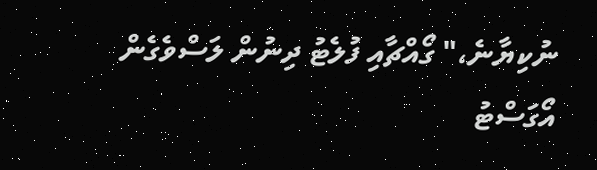ނުކިޔާނެ،" ގޯއްޗާއި ފުލެޓު ދިނުން ލަސްވެގެން އޯގަސްޓު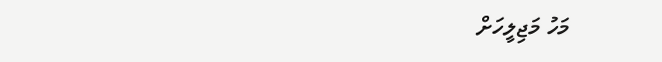މަހު މަޖިލީހަށް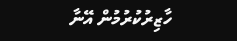ހާޒިރުކުރުމުން އޭނާ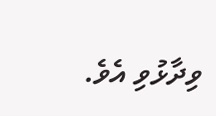ވިދާޅުވި އެވެ.